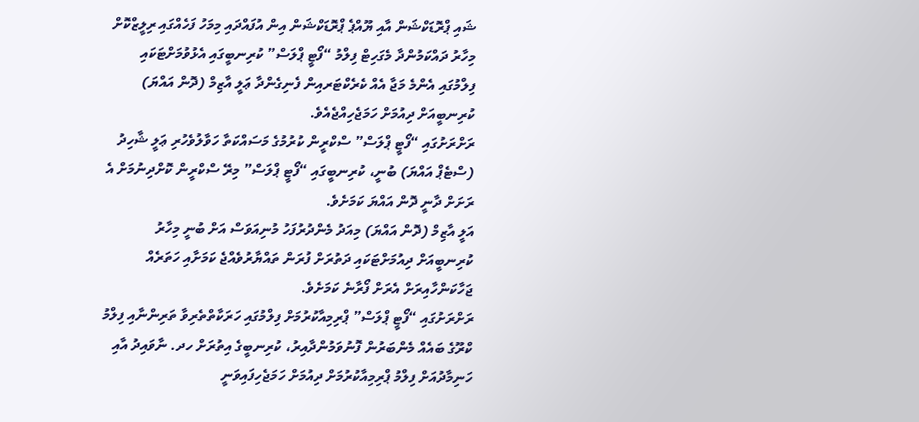ޝައި ޕްރޮޑަކްޝަން އާއި ޔޫއްޕެ ޕްރޮޑަކްޝަން އިން އުފައްދައި މިމަހު ފަހެއްގައި ރިލީޒްކޮށް މިހާރު ދައްކަމުންދާ މެގަހިޓް ފިލްމު “ފޯޓީ ޕްލަސް” ކުރިނބީގައި އެޅުވުމަށްޓަކައި ފިލްމުގައި އެންމެ މަޖާ އެއް ކެރެކްޓަރއިން ފެނިގެންދާ ޢަލީ އާޒިމް (ދޮން އައްޔަ) ކުރިނބީއަށް ދިއުމަށް ހަމަޖެހިއްޖެއެވެ.
ރަށްރަށުގައި “ފޯޓީ ޕްލަސް” ސްކްރީން ކުރުމުގެ މަސައްކަތާ ހަވާލުވެހުރި ޢަލީ ޝާހިދު (ސްޓެޕް އައްޔަ) ބުނީ، ކުރިނބީގައި “ފޯޓީ ޕްލަސް” މިރޭ ސްކްރީން ކޮށްދިނުމަށް އެ ރަށަށް ދާނީ ދޮން އައްޔަ ކަމަށެވެ.
އަލީ އާޒިމް (ދޮން އައްޔަ) މިއަދު މެންދުރުފަހު މުނިއަވަސް އަށް ބުނީ މިހާރު ކުރިނބީއަށް ދިއުމަށްޓަކައި ދަތުރަށް ފުރަން ތައްޔާރުވެއްޖެ ކަމަށާއި ހަތަރެއް ޖަހާކަންހާއިރަށް އެރަށް ފޯރާނެ ކަމަށެވެ.
ރަށްރަށުގައި “ފޯޓީ ޕްލަސް” ޕްރިމިއާކުރުމަށް ފިލްމުގައި ހަރަކާތްތެރިވާ ތަރިންނާއި ފިލްމު ކްރޫގެ ބައެއް މެންބަރުން ފޮނުވަމުންދާއިރު، ކުރިނބީގެ އިތުރަށް ހދ. ނާވައިދު އާއި ހަނިމާދުއަށް ފިލްމު ޕްރިމިއާކުރުމަށް ދިއުމަށް ހަމަޖެހިފައިވަނީ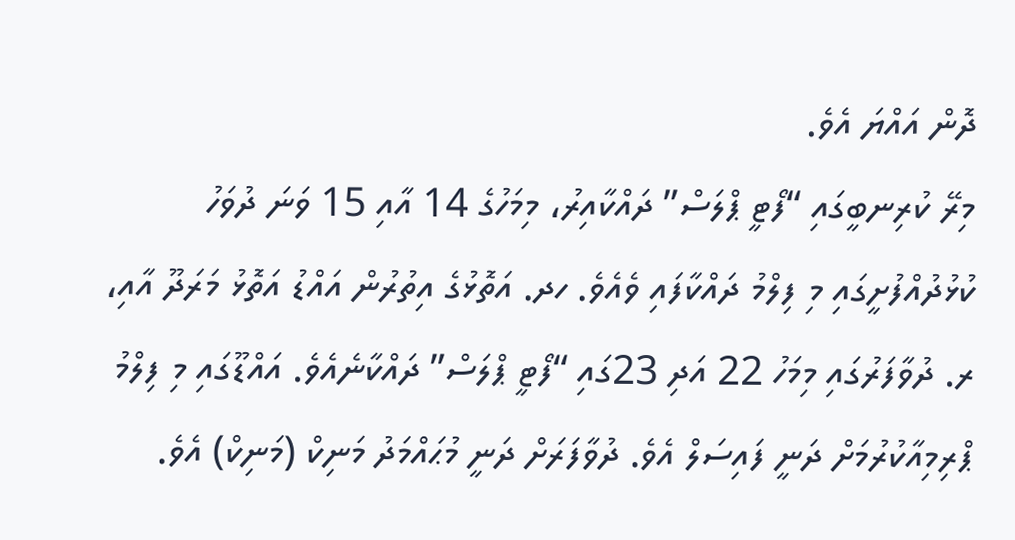ދޮން އައްޔަ އެވެ.
މިރޭ ކުރިނބީގައި “ފޯޓީ ޕްލަސް” ދައްކާއިރު، މިމަހުގެ 14 އާއި 15 ވަނަ ދުވަހު ކުޅުދުއްފުށީގައި މި ފިލްމު ދައްކާފައި ވެއެވެ. ހދ. އަތޮޅުގެ އިތުރުން އައްޑު އަތޮޅު މަރަދޫ އާއި، ރ. ދުވާފަރުގައި މިމަހު 22 އަދި 23ގައި “ފޯޓީ ޕްލަސް” ދައްކާނެއެވެ. އައްޑޫގައި މި ފިލްމު ޕްރިމިއާކުރުމަށް ދަނީ ފައިސަލް އެވެ. ދުވާފަރަށް ދަނީ މުޙައްމަދު މަނިކް (މަނިކް) އެވެ.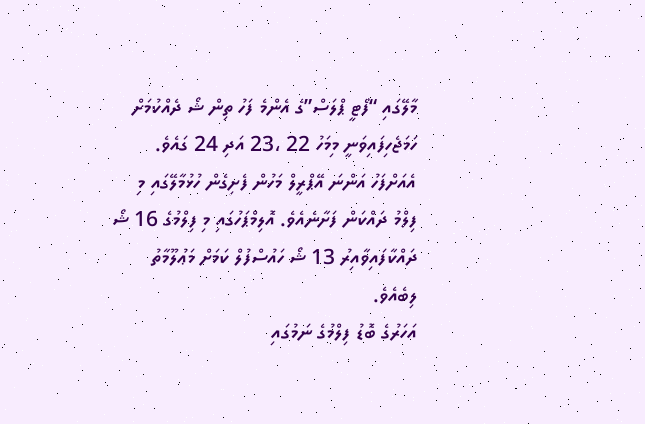މާލޭގައި “ފޯޓީ ޕްލަސް”ގެ އެންމެ ފަހު ތިން ޝޯ ދެއްކުމަށް ހަމަޖެހިފައިވަނީ މިމަހު 22 ،23 އަދި 24 ގައެވެ. އެއަށްފަހު އަންނަ އޭޕްރީލް މަހުން ފެށިގެން ހުޅުމާލޭގައި މި ފިލްމު ދައްކަން ފަށާނެއެވެ. އޮލިމްޕަހުގައި މި ފިލްމުގެ 16 ޝޯ ދައްކާފައިވާއިރު 13 ޝޯ ހައުސްފުލް ކަމަށް މަޢުލޫމާތު ލިބެއެވެ.
އަހަރުގެ ބޮޑު ފިލްމުގެ ނަމުގައި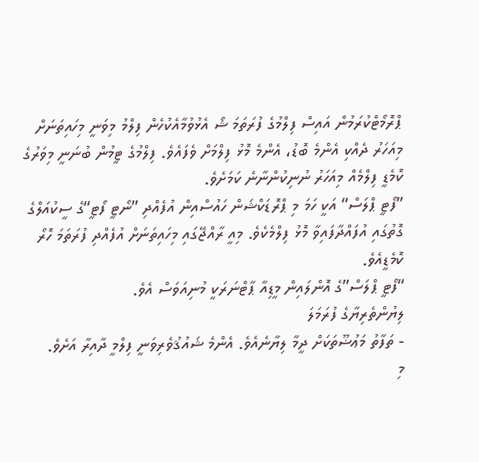ޕްރޮމޯޓްކުރަމުން އައިސް ފިލްމުގެ ފުރަތަމަ ޝޯ އެޅުވުމާއެކުހެން ފިލްމު މިވަނީ މިހައިތަނަށް މިއަހަރު ދެއްކި އެންމެ ބޮޑު، އެންމެ މޮޅު ފިލްމަށް ވެފައެވެ. ފިލްމުގެ ޓީމުން ބުނަނީ މިވަރުގެ ކޮމެޑީ ފިލްމެއް މިއަހަރު ނުނިކުންނާނެ ކަމަށެވެ.
”ފޯޓީ ޕްލަސް“ އަކީ ހަމަ މި ޕްރޮޑަކްޝަން ހައުސްއިން އުފެއްދި ”ނޯޓީ ފޯޓީ“ގެ ސީކުއަލްގެ ގޮތުގައި އުފައްދާފައިވާ މޮޅު ފިލްމެކެވެ. މިއީ ރާއްޖޭގައި މިހައިތަނަށް އުފެއްދި ފުރަތަމަ ހޮރޯ ކޮމެޑީއެވެ.
“ފޯޓީ ޕްލަސް”ގެ އޮންލައިން މީޑިއާ ޕާޓްނަރަކީ މުނިއަވަސް އެވެ.
ލިޔުންތެރިޔާގެ ފުރަމަލަ
- ތަފާތު މަޢުޟޫތަކަށް ދީމާ ލިޔާނެއެވެ. އެންމެ ޝައުޤުވެރިވަނީ ފިލްމީ ދާއިރާ އަށެވެ.
މި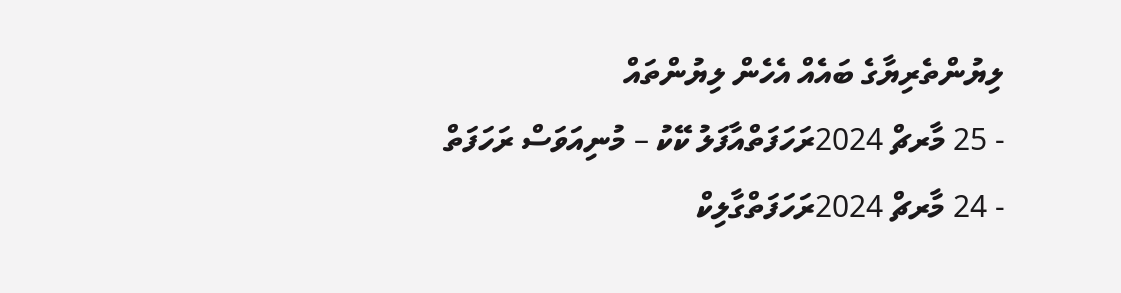ލިޔުންތެރިޔާގެ ބައެއް އެހެން ލިޔުންތައް
- 25 މާރޗް 2024ރަހަފަތްއާފަލު ކޭކު – މުނިއަވަސް ރަހަފަތް
- 24 މާރޗް 2024ރަހަފަތްގާލިކް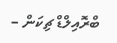ބްރޮއިލްޑް ޗިކަން –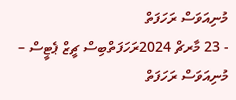މުނިއަވަސް ރަހަފަތް
- 23 މާރޗް 2024ރަހަފަތްބިސް ޗީޒް ޕެޓީސް – މުނިއަވަސް ރަހަފަތް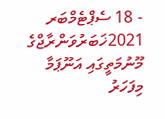- 18 ސެޕްޓެމްބަރ 2021ޚަބަރުވަންރާޖްގެ މޫނުމަތީގައި އަނޫޕަމާ މިފަހަރު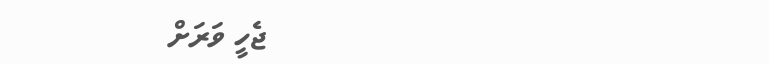ޖެހީ ވަރަށް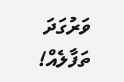ވަރުގަދަ ތަފާލެއް!